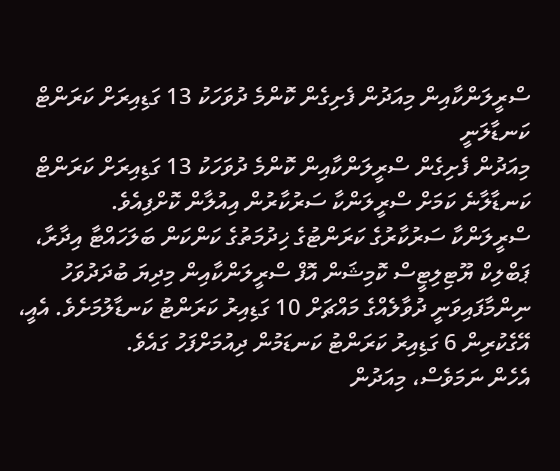ސްރީލަންކާއިން މިއަދުން ފެށިގެން ކޮންމެ ދުވަހަކު 13 ގަޑިއިރަށް ކަރަންޓް ކަނޑާލަނީ
މިއަދުން ފެށިގެން ސްރީލަންކާއިން ކޮންމެ ދުވަހަކު 13 ގަޑިއިރަށް ކަރަންޓް ކަނޑާލާނެ ކަމަށް ސްރީލަންކާ ސަރުކާރުން އިއުލާން ކޮށްފިއެވެ.
ސްރީލަންކާ ސަރުކާރުގެ ކަރަންޓުގެ ޚިދުމަތުގެ ކަންކަން ބަލަހައްޓާ އިދާރާ، ޕަބްލިކް ޔޫޓިލިޓީސް ކޮމިޝަން އޮފް ސްރީލަންކާއިން މިދިޔަ ބުދަދުވަހު ނިންމާފައިވަނީ ދުވާލެއްގެ މައްޗަށް 10 ގަޑިއިރު ކަރަންޓު ކަނޑާލުމަށެވެ. އެއީ، އޭގެކުރިން 6 ގަޑިއިރު ކަރަންޓު ކަނޑަމުން ދިއުމަށްފަހު ގައެވެ.
އެހެން ނަމަވެސް، މިއަދުން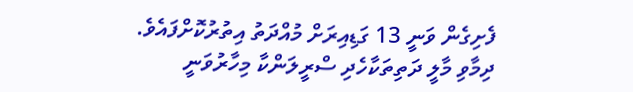ފެށިގެން ވަނީ 13 ގަޑިއިރަށް މުއްދަތު އިތުރުކޮށްފައެވެ.
ދިމާވި މާލީ ދަތިތަކާހެދި ސްރީލަންކާ މިހާރުވަނީ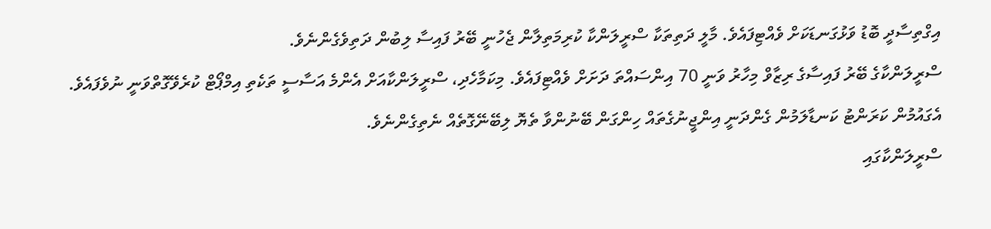އިގްތިސާދީ ބޮޑު ވަޅުގަނޑަކަށް ވެއްޓިފައެވެ. މާލީ ދަތިތަކާ ސްރީލަންކާ ކުރިމަތިލާން ޖެހުނީ ބޭރު ފައިސާ ލިބުން ދަތިވެގެންނެވެ.
ސްރީލަންކާގެ ބޭރު ފައިސާގެ ރިޒާވް މިހާރު ވަނީ 70 އިންސައްތަ ދަށަށް ވެއްޓިފައެވެ. މިކަމާހެދި، ސްރީލަންކާއަށް އެންމެ އަސާސީ ތަކެތި އިމްޕޯޓް ކުރެވޭގޮތްވަނީ ނުވެފައެވެ.
އެގައުމުން ކަރަންޓު ކަނޑާލަމުން ގެންދަނީ އިންޖީނުގެތައް ހިންގަން ބޭނުންވާ ތެޔޮ ލިބޭނޭގޮތެއް ނެތިގެންނެވެ.
ސްރީލަންކާގައި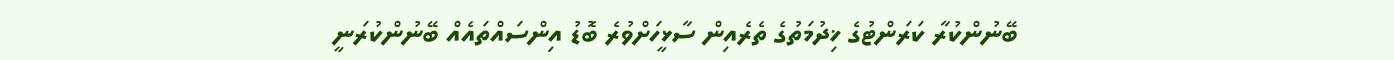ބޭނުންކުރާ ކަރަންޓުގެ ޚިދުމަތުގެ ތެރެއިން ސާޅީހަށްވުރެ ބޮޑު އިންސައްތައެއް ބޭނުންކުރަނީ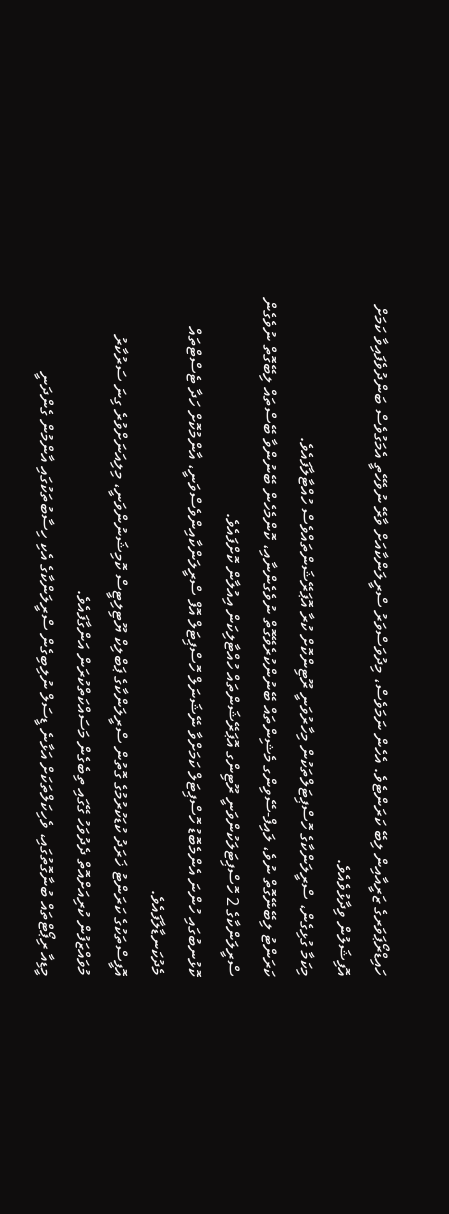ހައިޑްރޯޕަވަރގެ ޒަރީއާއިން ލިބޭ ކަރަންޓެވެ. އެހެން ނަމަވެސް، މިދުވަސްވަރު ސްރީލަންކާއަށް ވާރޭ ނުވެހޭތީ އެމަގުވެސް ބަންދުވެފައިވާ ކަމަށް އޮފިޝަލުން ވިދާޅުވެއެވެ.
މިކަމާ ގުޅިގެން، ސްރީލަންކާގެ ހޮސްޕިޓަލްތަކުން މިހާރުވަނީ ރޫޓިންކޮށް ކުރާ އޮޕަރޭޝަންތައްވެސް ހުއްޓާލާފައެވެ.
ކަރަންޓު ލިބޭނޭގޮތް ނުވެ، ލައިފް-ސޭވިންގ މެޝިންތައް ބޭނުންކުރެވޭގޮތް ނުވެގެންނާއި، ކޮންމެހެން ބޭނުންވާ ބޭސްތައް ލިބޭގޮތް ނުވެގެން ސްރީލަންކާގެ 2 ހޮސްޕިޓަލަކުންވަނީ ރޫޓިންގ އޮޕަރޭޝަންތައް ހުއްޓާލިކަން އިއުލާން ކޮށްފައެވެ.
ކޮޅުނބުގައި ހުންނަ އެންމެބޮޑު ހޮސްޕިޓަލް ކަމަށްވާ ނޭޝަނަލް ހޮސްޕިޓަލް އޮފް ސްރީލަންކާއިންވެސްވަނީ، އާންމުކޮށް ހަދާ ޓެސްޓްތައް މެދުކަނޑާލާފައެވެ.
އޮފީސްތަކުގެ ކަރަންޓު ޚަރަދު ކުޑަކުރުމުގެ ގޮތުން ސްރީލަންކާގެ ޕަބްލިކް ޔޫޓިލިޓީސް ކޮމިޝަނުންވަނީ، މިލިއަނަށްވުރެ ގިނަ ސަރުކާރު މުވައްޒަފުން ކުރިއަށްއޮތް ދެދުވަހު ގޭގައި ތިބެގެން މަސައްކަތްކުރަން އަންގާފައެވެ.
މީޑިއާ ރިޕޯޓްތައް ބުނާގޮތުގައި، ވެހިކަލްތަކަށް އަޅާނެ ޑީސަލް ނުލިބިގެން ސްރީލަންކާގެ އެކި ހިސާބުތަކުގައި އާންމުން ގެންދަނީ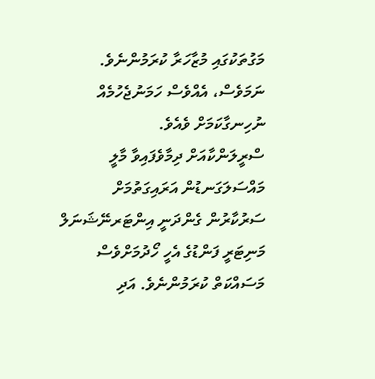މަގުތަކުގައި މުޒާހަރާ ކުރަމުންނެވެ. ނަމަވެސް، އެއްވެސް ހަމަނުޖެހުމެއް ނުހިނގާކަމަށް ވެއެވެ.
ސްރީލަންކާއަށް ދިމާވެފައިވާ މާލީ މައްސަލަގަނޑުން އަރައިގަތުމަށް ސަރުކާރުން ގެންދަނީ އިންޓަރނޭޝަނަލް މަނިޓަރީ ފަންޑުގެ އެހީ ހޯދުމަށްވެސް މަސައްކަތް ކުރަމުންނެވެ. އަދި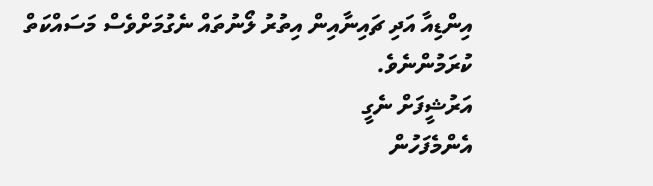އިންޑިއާ އަދި ޗައިނާއިން އިތުރު ލޯނުތައް ނެގުމަށްވެސް މަސައްކަތް ކުރަމުންނެވެ.
އަރުޝީފަށް ނެގީ
އެންމެފަހުން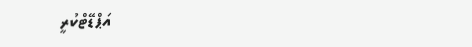އަޕްޑޭޓްކުރީ